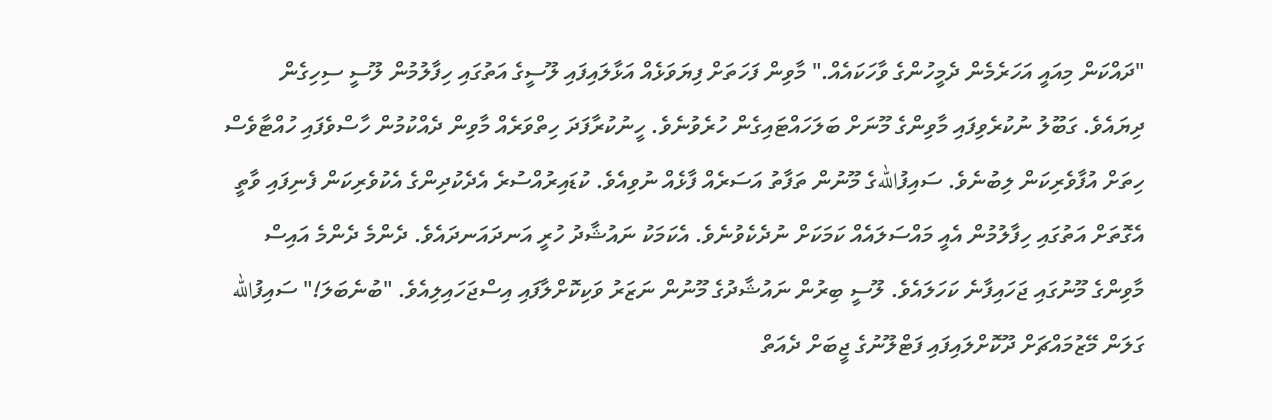"ދައްކަން މިއައީ އަހަރެމެން ދެމީހުންގެ ވާހަކައެއް." މާވިން ފަހަތަށް ފިޔަވަޅެއް އަޅާލައިފައި ލޫސީގެ އަތުގައި ހިފާލުމުން ލޫސީ ސިހިގެން ދިޔައެވެ. ގަބޫލު ނުކުރެވިފައި މާވިންގެ މޫނަށް ބަލަހައްޓައިގެން ހުރެވުނެވެ. ހީނުކުރާފަދަ ހިތްވަރެއް މާވިން ދެއްކުމުން ހާސްވެފައި ހުއްޓާވެސް ހިތަށް އުފާވެރިކަން ލިބުނެވެ. ސައިފުاللهގެ މޫނުން ތަފާތު އަސަރެއް ފާޅެއް ނުވިއެވެ. ކުޑައިރުއްސުރެ އެދެކުދިންގެ އެކުވެރިކަން ފެނިފައި ވާތީ އެގޮތަށް އަތުގައި ހިފާލުމުން އެއީ މައްސަލައެއް ކަމަކަށް ނުދެކެވުނެވެ. އެކަމަކު ނައުޝާދު ހުރީ އަނދައަނދައެވެ. ދެންމެ ދެންމެ އައިސް މާވިންގެ މޫނުގައި ޖަހައިފާނެ ކަހަލައެވެ. ލޫސީ ބިރުން ނައުޝާދުގެ މޫނުން ނަޒަރު ވަކިކޮށްލާފައި އިސްޖަހައިލިއެވެ. "ބުނެބަލަ!" ސައިފުالله ގަލަން މޭޒުމައްޗަށް ދޫކޮށްލައިފައި ފަޓްލޫނުގެ ޖީބަށް ދެއަތް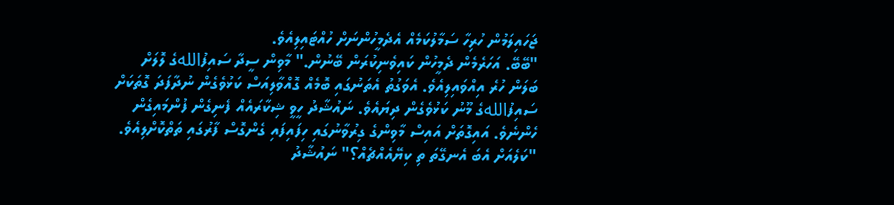ޖަހައިލަމުން ހުރިހާ ސަމާލުކަމެއް އެދެމީހުންނަށް ހުއްޓައިލިއެވެ.
"ބޭބޭ. އަހަރެމެން ދެމީހުން ކައިވެނިކުރަން ބޭނުން." މާވިން ސީދާ ސައިފުاللهގެ ލޮލަށް ބަލަން ހުރެ އިއްވައިލިއެވެ. އެވަގުތު އެތަނުގައި ބޮމެއް ގޮއްވާލިއަސް ކަޅުވެގެން ނުދާފަދަ ގޮތަކަށް ސައިފުاللهގެ މޫނު ކަޅުވެގެން ދިޔައެވެ. ނައުޝާދު ހީވީ ޝިކާރައެއް ފެނިގެން ފުންމައިގެން ހެންނެވެ. އައިގޮތަށް އައިސް މާވިންގެ ގިރުވާނުގައި ހިފައިފައި ގެންގޮސް ފާރުގައި ތަތްކޮށްލިއެވެ. "ކަލެއަށް އެބަ އެނގޭތަ ތި ކިޔޭއެއްޗެއް؟" ނައުޝާދު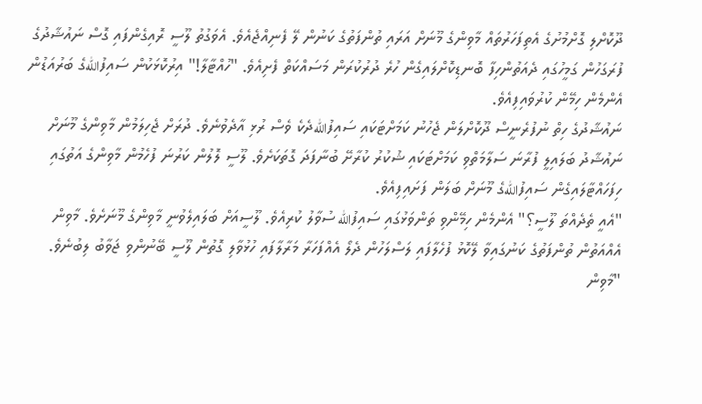ދޫކޮށްލި ގޮށްމުށުގެ އެތިފަހަރުތައް މާވިންގެ މޫނަށް އަރައި ތުންފަތުގެ ކަނުން ލޭ ފެނިއްޖެއެވެ. އެވަގުތު ލޫސީ ރޮއިގެންފައި ގޮސް ނައުޝާދުގެ ފުރަގަހުން ގަމީހުގައި ދެއަތުންހިފާ ބޮނޑިކޮށްލައިގެން ހުރެ ދުރުކުރަން މަސައްކަތް ފެށިއެވެ. "ހުއްޓާލާ!" އިރުކޮޅަކުން ސައިފުاللهގެ ބަރުއަޑުން އެންމެން ހިމޭން ކުރުވައިފިއެވެ.
ނައުޝާދުގެ ހިތް ނުފުރެނީސް ދޫކޮށްލަން ޖެހުނު ކަމަށްޓަކައި ސައިފުاللهދެކެ ވެސް ރުޅި އާދެވުނެވެ. ދުރަށް ޖެހިލަމުން މާވިންގެ މޫނަށް ނައުޝާދު ބަލައިލީ ފުރާނަ ސަލާމަތްވި ކަމަށްޓަކައި ޝުކުރު ކުރާށޭ ބުނާފަދަ ގޮތަކަށެވެ. ލޫސީ ލޮލުން ކަރުނަ ފުހެމުން މާވިންގެ އަތުގައި ހިފަހައްޓާލައިގެން ސައިފުاللهގެ މޫނަށް ބަލަން ފަށައިފިއެވެ.
"އެއީ ތެދެއްތަ ލޫސީ؟" އެންމެން ހިމޭންވި ތަންވަޅުގައި ސައިފުالله ސުވާލު ކުރިއެވެ. ލޫސީއަށް ބަލައިލެވުނީ މާވިންގެ މޫނަށެވެ. މާވިން އެއްއަތުން ތުންފަތުގެ ކަނުގައިވާ ލޭކޮޅު ފުހެލާފައި ލަސްލަހުން ދެލޯ އެއްފަހަރާ މަރާލާފައި ހުޅުވާލި ގޮތުން ލޫސީ ބޭނުންވި ޖަވާބު ލިބުނެވެ. "މާވިން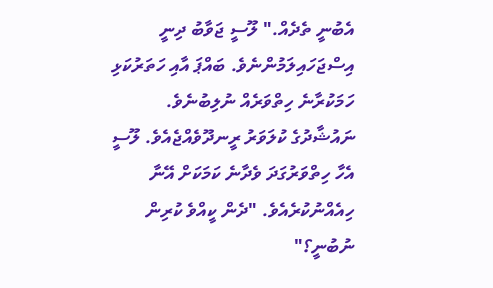އެބުނީ ތެދެއް." ލޫސީ ޖަވާބު ދިނީ އިސްޖަހައިލަމުންނެވެ. ބައްޕަ އާއި ހަތަރުކަޅި ހަމަކުރާނެ ހިތްވަރެއް ނުލިބުނެވެ. ނައުޝާދުގެ ކުލަވަރު ރީނދޫވެއްޖެއެވެ. ލޫސީ އެހާ ހިތްވަރުގަދަ ވެދާނެ ކަމަކަށް އޭނާ ހިއެއްނުކުރެއެވެ. "ދެން ކީއްވެ ކުރިން ނުބުނީ؟"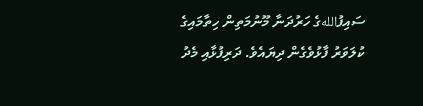ސައިފުاللهގެ ހަރުދަނާ މޫނުމަތިން ހިތާމައިގެ ކުލަވަރު ފާޅުވެގެން ދިޔައެވެ. ދަރިފުޅާއި މެދު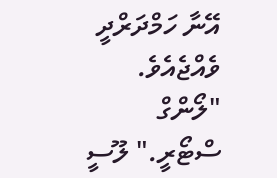އޭނާ ހަމްދަރްދީ ވެއްޖެއެވެ. "ލޯންގް ސްޓޯރީ." ލޫސީ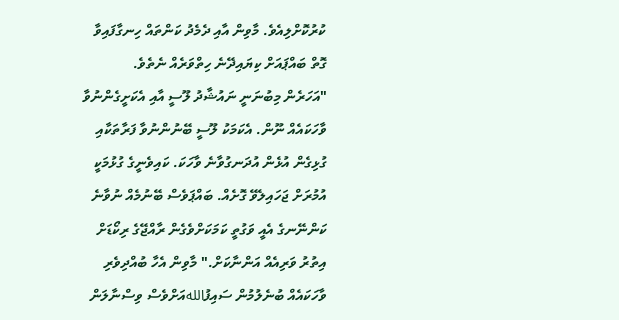ކުރުކޮށްލިއެވެ. މާވިން އާއި ދެމެދު ކަންތައް ހިނގާފައިވާ ގޮތް ބައްޕައަށް ކިޔައިދޭނެ ހިތްވަރެއް ނެތެވެ.
"އަހަރެން މިބުނަނީ ނައުޝާދު ލޫސީ އާއި އެކަށީގެންނުވާ ވާހަކައެއް ނޫން. އެކަމަކު ލޫސީ ބޭނުންނުވާ ފަރާތަކާއި ގުޅިގެން އުޅެން އުދަނގުވާނެ ވާހަކަ. ކައިވެނީގެ ގުޅުމަކީ އުމުރަށް ޖަހައިލެވޭ ގޮށެއް. ބައްޕަވެސް ބޭނުމެއް ނުވާނެ ކަންނޭނގެ އެއީ ވަގުތީ ކަމަކަށްވެގެން ރާއްޖޭގެ ރިކޯޑަށް އިތުރު ވަރިއެއް އަންނާކަށް." މާވިން އެހާ ބުއްދިވެރި ވާހަކައެއް ބުނެލުމުން ސައިފުاللهއަށްވެސް ވިސްނާލަން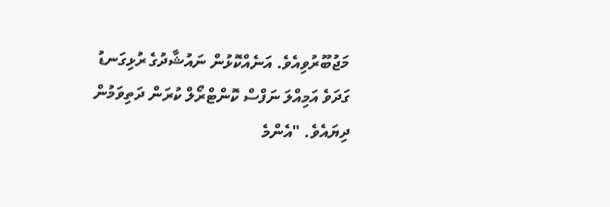މަޖުބޫރުވިއެވެ. އަނެއްކޮޅުން ނައުޝާދުގެ ރުޅިގަނޑު ގަދަވެ އަމިއްލަ ނަފްސް ކޮންޓްރޯލް ކުރަން ދަތިވަމުން ދިޔައެވެ. "އެންމެ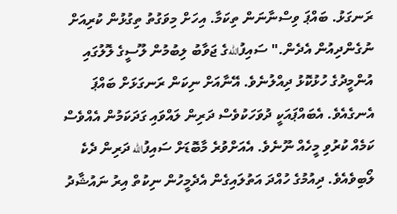ރަނގަޅު. ބައްޕަ ވިސްނާނަން ތިކަމާ. އިހަށް މިވަގުތު ތިގުޅުން ކުރިއަށް ނުގެންދިއުން އެދެން." ސައިފުاللهގެ ޖަވާބު ލިބުމުން ލޫސީގެ ލޮލުގައި އުންމީދުގެ ހުޅުކޮޅު ދިއްލުނެވެ. އޭނާއަށް ނިކަން ރަނގަޅަށް ބައްޕަ އެނގެއެވެ. އެބައްޕައަކީ ދުވަހަކުވެސް ދަރިން ލައްވައި ގަދަކަމުން އެއްވެސް ކަމެއް ކުރުވި މީހެއް ނޫނެވެ. އެއަށްވުރެ މާބޮޑަށް ސައިފުالله ދަރިން ދެކެ ލޯބިވެއެވެ. ދިއުމުގެ ހުއްދަ އަތުލައިގެން އެދެމީހުން ނިކުތް އިރު ނައުޝާދު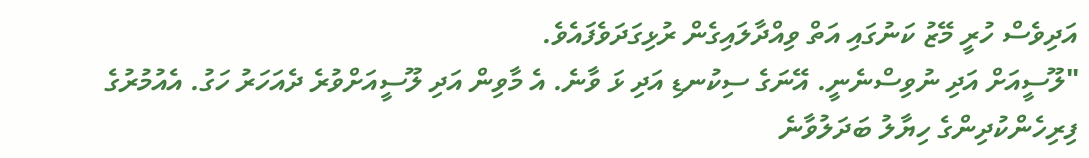އަދިވެސް ހުރީ މޭޒު ކަނުގައި އަތް ވިއްދާލައިގެން ރުޅިގަދަވެފައެވެ.
"ލޫސީއަށް އަދި ނުވިސްނެނީ. އޭނަގެ ސިކުނޑި އަދި ޅަ ވާނެ. އެ މާވިން އަދި ލޫސީއަށްވުރެ ދެއަހަރު ހަގު. އެއުމުރުގެ ފިރިހެންކުދިންގެ ހިޔާލު ބަދަލުވާނެ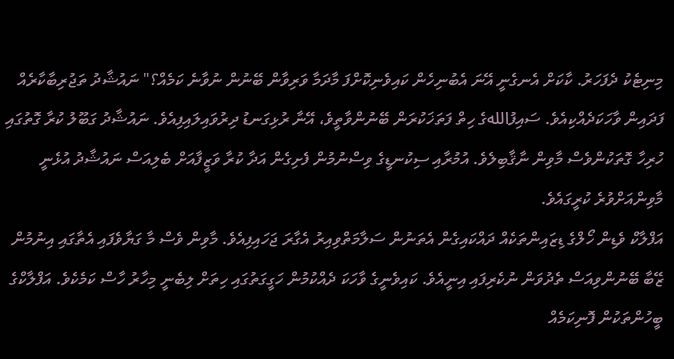މިނިޓެކު ދެފަހަރު. ކާކަށް އެނގެނީ އޭނަ އެބުނިހެން ކައިވެނިކޮށްފަ މާދަމާ ވަރިވާން ބޭނުން ނުވާނެ ކަމެއް؟" ނައުޝާދު ތަޖުރިބާކާރެއް ފަދައިން ވާހަކަދެއްކިއެވެ. ސައިފުاللهގެ ހިތް ފަތަޚަކުރަން ބޭނުންވާތީވެ، އޭނާ ރުޅިގަނޑު ދިރުވައިލައިފިއެވެ. ނައުޝާދު ގަބޫލު ކުރާ ގޮތުގައި ހުރިހާ ގޮތަކުންވެސް މާވިން ނާޤާބިލެވެ. އުމުރާއި ސިކުނޑީގެ ވިސްނުމުން ފެށިގެން އަދާ ކުރާ ވަޒީފާއަށް ބެލިއަސް ނައުޝާދު އުޅެނީ މާވިންއަށްވުރެ ކުރީގައެވެ.
އަފްލާކް ވެޑިން ހޯލްގެ ޑިޒައިންތަކެއް ދައްކައިގެން އެތަނުން ސަލާމަތްވިއިރު އެގާރަ ޖަހައިފިއެވެ. މާވިން ވެސް މާ ގަޔާވެފައި އެތާގައި އިނުމުން ޒޭބާ ބޭނުންވިއަސް ތެދުވަން ނުކެރިފައި އިނީއެވެ. ކައިވެނީގެ ވާހަކަ ދެއްކުމުން ހަގީގަތުގައި ހިތަށް ލިބެނީ މިހާރު ހާސް ކަމެކެވެ. އަފްލާކްގެ ބީހުންތަކުން ފޮނިކަމެއް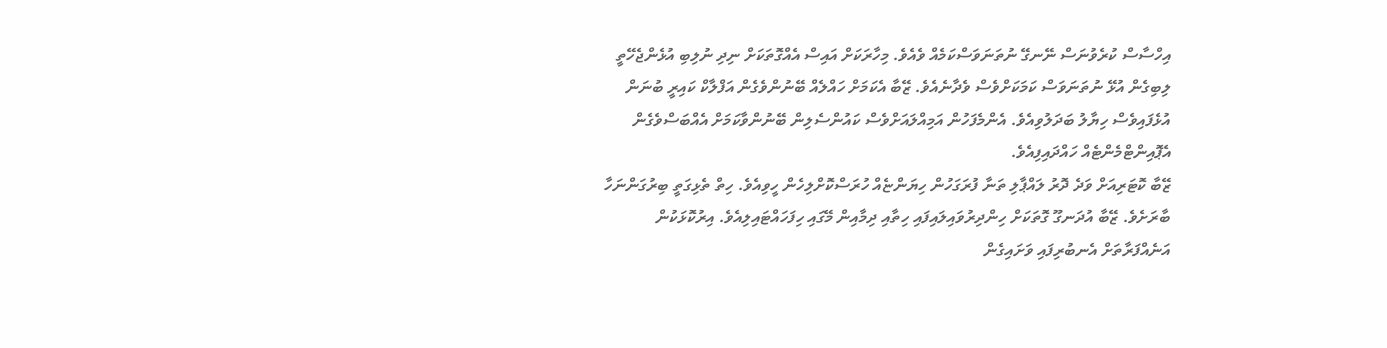އިހްސާސް ކުރެވުނަސް ނޭނގޭ ނުތަނަވަސްކަމެއް ވެއެވެ. މިހާރަކަށް އައިސް އެއްގޮތަކަށް ނިދި ނުލިބި އުޅެންޖެހޭތީ ލިބިގެން އުޅޭ ނުތަނަވަސް ކަމަކަށްވެސް ވެދާނެއެވެ. ޒޭބާ އެކަމަށް ހައްލެއް ބޭނުންވެގެން އަފްލާކް ކައިރީ ބުނަން އުޅެފައިވެސް ހިޔާލު ބަދަލުވިއެވެ. އެންމެފަހުން އަމިއްލައަށްވެސް ކައުންސެލިން ބޭނުންވާކަމަށް އެއްބަސްވެގެން އެޕޮއިންޓްމެންޓެއް ހައްދައިފިއެވެ.
ޒޭބާ ކޮޓަރިއަށް ވަދެ ދޮރު ލައްޕާލި ތަނާ ފުރަގަހުން ހިޔަންޏެއް ހުރަސްކޮށްލިހެން ހީވިއެވެ. ހިތް ތެޅިގަތީ ބިރުގަންނަހާ ބާރަށެވެ. ޒޭބާ އުދަނގޫ ގޮތަކަށް ހިންދިރުވައިލައިފައި ހިތާއި ދިމާއިން މޭގައި ހިފަހައްޓައިލިއެވެ. އިރުކޮޅަކުން އަނެއްފަރާތަށް އެނބުރިފައި ވަށައިގެން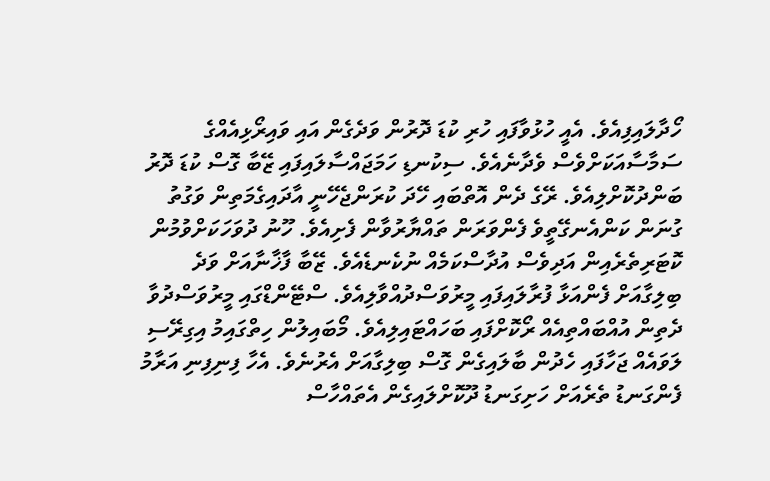ހޯދާލައިފިއެވެ. އެއީ ހުޅުވާފައި ހުރި ކުޑަ ދޮރުން ވަދެގެން އައި ވައިރޯޅިއެއްގެ ސަމާސާއަކަށްވެސް ވެދާނެއެވެ. ސިކުނޑި ހަމަޖައްސާލައިފައި ޒޭބާ ގޮސް ކުޑަ ދޮރު ބަންދުކޮށްލިއެވެ. ރޭގެ ދެން އޮތްބައި ހޭދަ ކުރަންޖެހޭނީ އާދައިގެމަތިން ވަގުތު ގުނަން ކަންއެނގޭތީވެ ފެންވަރަން ތައްޔާރުވާން ފެށިއެވެ. ހޫނު ދުވަހަކަށްވުމުން ކޮޓަރިތެރެއިން އަދިވެސް އުދާސްކަމެއް ނުކެނޑެއެވެ. ޒޭބާ ފާޚާނާއަށް ވަދެ ބިލިގާއަށް ފެންއަޅާ ފުރާލައިފައި މީރުވަސްދުއްވާލިއެވެ. ސްޓޭންޑްގައި މީރުވަސްދުވާ ދެތިން އުއްބައްތިއެއް ރޯކޮށްފައި ބަހައްޓައިލިއެވެ. މޯބައިލުން ހިތްގައިމު އިގިރޭސި ލަވައެއް ޖަހާފައި ހެދުން ބާލައިގެން ގޮސް ބިލިގާއަށް އެރުނެވެ. އެހާ ފިނިފިނި އަރާމު ފެންގަނޑު ތެރެއަށް ހަށިގަނޑު ދޫކޮށްލައިގެން އެތައްހާސް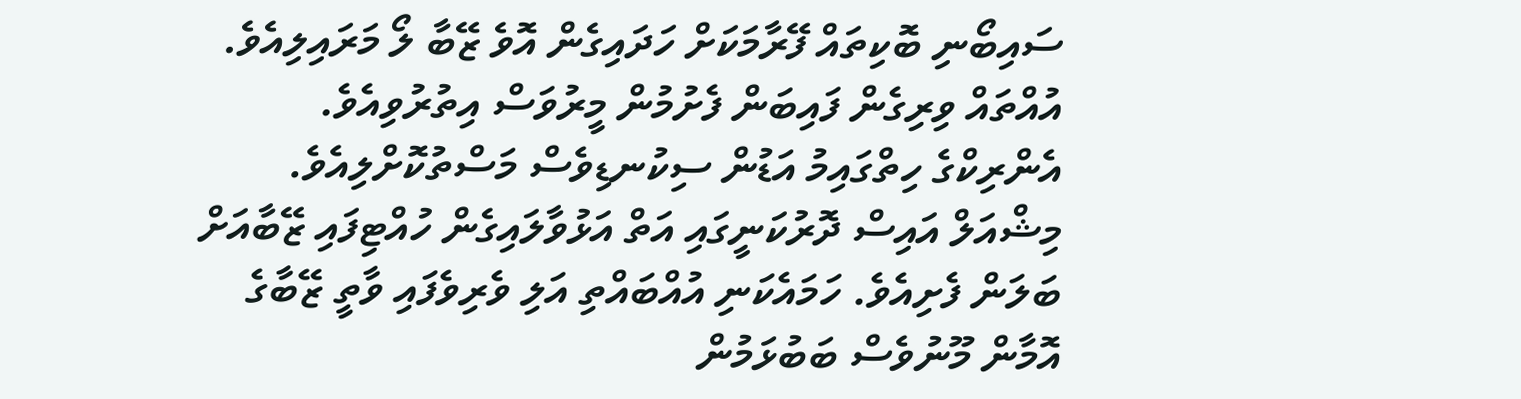ސައިބޯނި ބޮކިތައް ފޭރާމަކަށް ހަދައިގެން އޮވެ ޒޭބާ ލޯ މަރައިލިއެވެ. އުއްތައް ވިރިގެން ފައިބަން ފެށުމުން މީރުވަސް އިތުރުވިއެވެ. އެންރިކްގެ ހިތްގައިމު އަޑުން ސިކުނޑިވެސް މަސްތުކޮށްލިއެވެ.
މިޝްއަލް އައިސް ދޮރުކަނީގައި އަތް އަޅުވާލައިގެން ހުއްޓިފައި ޒޭބާއަށް ބަލަން ފެށިއެވެ. ހަމައެކަނި އުއްބައްތި އަލި ވެރިވެފައި ވާތީ ޒޭބާގެ އޮމާން މޫނުވެސް ބަބުޅަމުން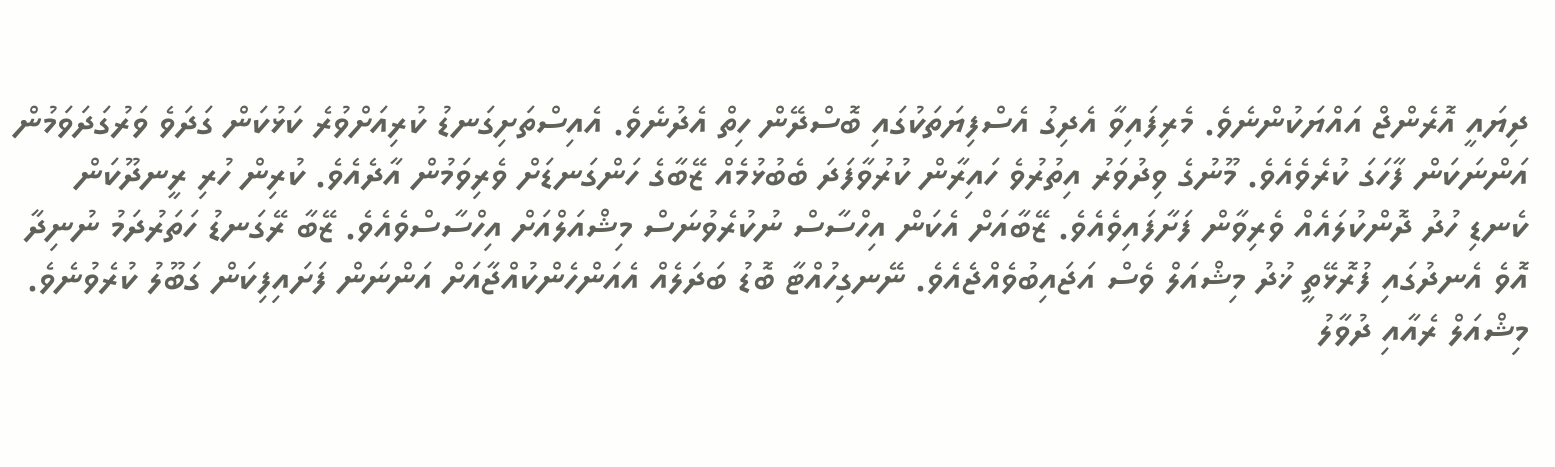ދިޔައީ އޮރެންޖް އައްޔަކުންނެވެ. މެރިފައިވާ އެދިގު އެސްފިޔަތަކުގައި ބޮސްދޭން ހިތް އެދުނެވެ. އެއިސްތަށިގަނޑު ކުރިއަށްވުރެ ކަޅުކަން ގަދަވެ ވަރުގަދަވަމުން އަންނަކަން ފާހަގަ ކުރެވެއެވެ. މޫނުގެ ވިދުވަރު އިތުރުވެ ހައިރާން ކުރުވާފަދަ ބެބުޅުމެއް ޒޭބާގެ ހަންގަނޑަށް ވެރިވަމުން އާދެއެވެ. ކުރިން ހުރި ރީނދޫކަން ކެނޑި ހުދު ދޮންކުލައެއް ވެރިވާން ފަށާފައިވެއެވެ. ޒޭބާއަށް އެކަން އިހްސާސް ނުކުރެވުނަސް މިޝްއަލްއަށް އިހްސާސްވެއެވެ. ޒޭބާ ރޭގަނޑު ހަތަރުދަމު ނުނިދާ އޮވެ އެނދުގައި ފުރޮޅޭތީ ޚުދު މިޝްއަލް ވެސް އަޖައިބުވެއްޖެއެވެ. ނޭނގިހުއްޓާ ބޮޑު ބަދަލެއް އެއަންހެންކުއްޖާއަށް އަންނަން ފަށައިފިކަން ގަބޫލު ކުރެވުނެވެ. މިޝްއަލް ރެއާއި ދުވާލު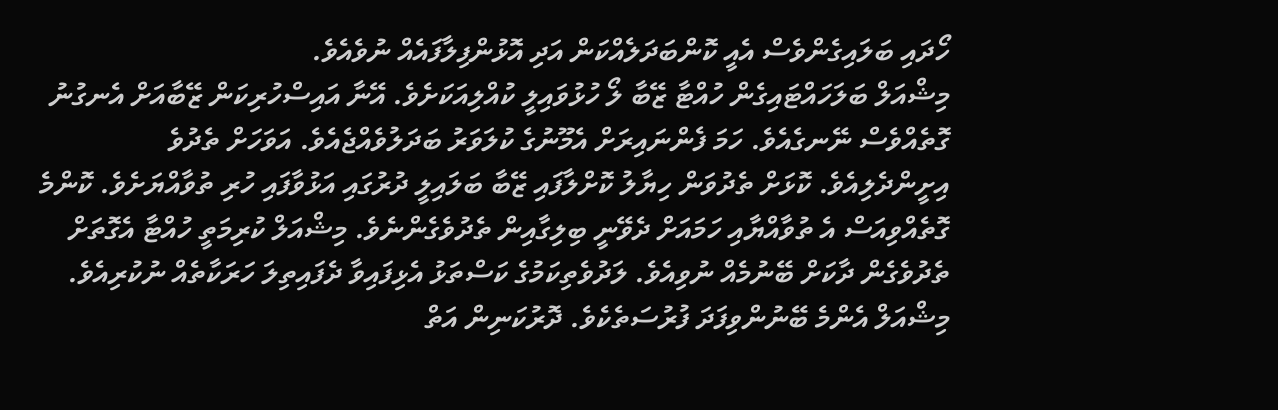ހޯދައި ބަލައިގެންވެސް އެއީ ކޮންބަދަލެއްކަން އަދި އޮޅުންފިލާފައެއް ނުވެއެވެ.
މިޝްއަލް ބަލަހައްޓައިގެން ހުއްޓާ ޒޭބާ ލޯ ހުޅުވައިލީ ކުއްލިއަކަށެވެ. އޭނާ އައިސްހުރިކަން ޒޭބާއަށް އެނގުނު ގޮތެއްވެސް ނޭނގެއެވެ. ހަމަ ފެންނައިރަށް އެމޫނުގެ ކުލަވަރު ބަދަލުވެއްޖެއެވެ. އަވަހަށް ތެދުވެ އިށީންދެލިއެވެ. ކޮޅަށް ތެދުވަން ހިޔާލު ކޮށްލާފައި ޒޭބާ ބަލައިލީ ދުރުގައި އަޅުވާފައި ހުރި ތުވާއްޔަށެވެ. ކޮންމެ ގޮތެއްވިއަސް އެ ތުވާއްޔާއި ހަމައަށް ދެވޭނީ ބިލިގާއިން ތެދުވެގެންނެވެ. މިޝްއަލް ކުރިމަތީ ހުއްޓާ އެގޮތަށް ތެދުވެގެން ދާކަށް ބޭނުމެއް ނުވިއެވެ. ލަދުވެތިކަމުގެ ކަސްތަޅު އެޅިފައިވާ ދެފައިތިލަ ހަރަކާތެއް ނުކުރިއެވެ. މިޝްއަލް އެންމެ ބޭނުންވިފަދަ ފުރުސަތެކެވެ. ދޮރުކަނިން އަތް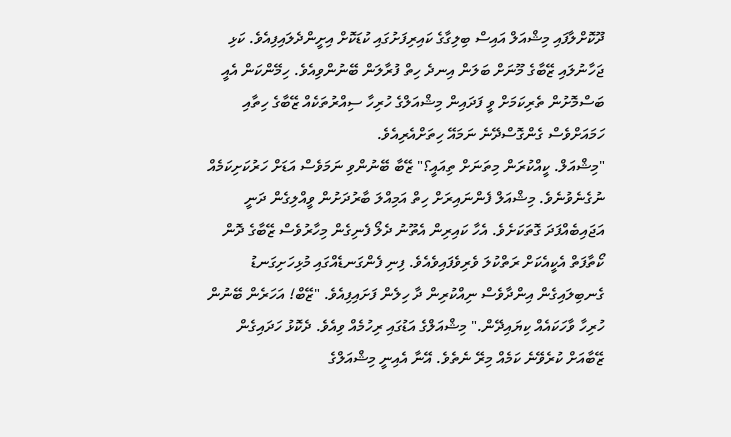ދޫކޮށްލާފައި މިޝްއަލް އައިސް ބިލިގާގެ ކައިރިފަށުގައި ކުޑަކޮށް އިށީންދެލައިފިއެވެ. ކަޅި ޖަހާނުލައި ޒޭބާގެ މޫނަށް ބަލަން އިނދެ ހިތް ފުރާލަން ބޭނުންވިއެވެ. ހިމޭންކަން އެއީ ބަސްމޮށުން ތެރިކަމަށް ވީ ފަދައިން މިޝްއަލްގެ ހުރިހާ ސިއްރުތަކެއް ޒޭބާގެ ހިތާއި ހަމައަށްވެސް ގެންގޮސްދޭނެ ނަމައޭ ހިތަށްއެރިއެވެ.
"މިޝްއަލް. ކީއްކުރަން މިތަނަށް ތިއައީ؟" ޒޭބާ ބޭނުންވި ނަމަވެސް އަޑަށް ހަރުކަށިކަމެއް ނުގެނެވުނެވެ. މިޝްއަލް ފެންނައިރަށް ހިތް އަމިއްލަ ބާރުދަށުން ވީއްލިގެން ދަނީ އަޖައިބެއްފަދަ ގޮތަކަށެވެ. އެހާ ކައިރިން އެތޫނު ދެލޯ ފެނިގެން މިހާރުވެސް ޒޭބާގެ ދޮން ކޯތާފަތް އެކީއެކަށް ރަތްކުލަ ވެރިވެފައިވެއެވެ. ފިނި ފެންގަނޑެއްގައި މުޅިހަށިގަނޑު ގެނބިލައިގެން އިންދާވެސް ނިއްކުރިން ދާ ހިލެން ފަށައިފިއެވެ. "ޒޭބް! އަހަރެން ބޭނުން ހުރިހާ ވާހަކައެއް ކިޔައިދޭން." މިޝްއަލްގެ އަޑުގައި ރިހުމެއް ވިއެވެ. ދެކޮޅު ހަދައިގެން ޒޭބާއަށް ކުރެވޭނެ ކަމެއް މިރޭ ނެތެވެ. އޭނާ އެއިނީ މިޝްއަލްގެ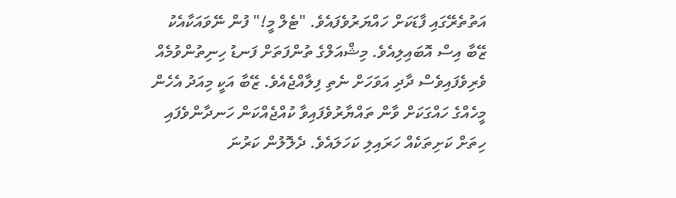އަތުތެރޭގައި ފާޑަކަށް ހައްޔަރުވެފައެވެ. "ޓެލް މީ!" ފުން ނޭވައަކާއެކު ޒޭބާ އިސް އޮބައިލިއެވެ. މިޝްއަލްގެ ތުންފަތަށް ފަނޑު ހިނިތުންވުމެއް ވެރިވެފައިވެސް ދާދި އަވަހަށް ނެތި ފިލާއްޖެއެވެ. ޒޭބާ އަކީ މިއަދު އެހެން މީހެއްގެ ހައްގަކަށް ވާން ތައްޔާރުވެފައިވާ ކުއްޖެއްކަން ހަނދާންވެފައި ހިތަށް ކަށިތަކެއް ހަރައިލި ކަހަލައެވެ. ދެލޮލުން ކަރުނަ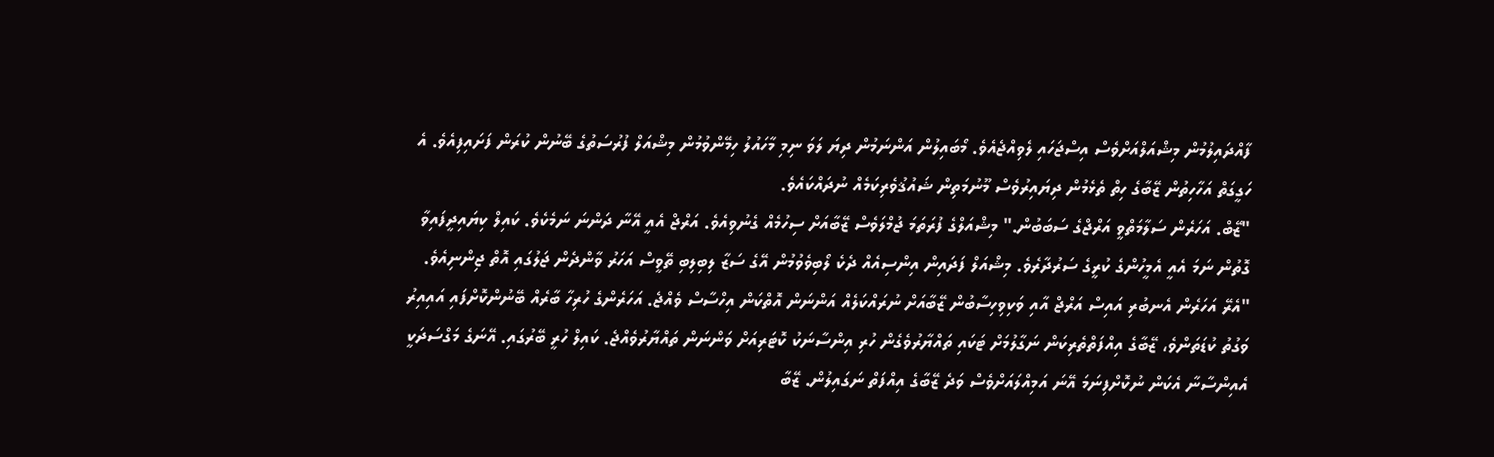ފާއްދައިލުމުން މިޝްއަލްއަށްވެސް އިސްޖަހައި ލެވިއްޖެއެވެ. މޯބައިލުން އަންނަމުން ދިޔަ ލަވަ ނިމި މާހައުލު ހިމޭންވުމުން މިޝްއަލް ފުރުސަތުގެ ބޭނުން ކުރަން ފަށައިފިއެވެ. އެ ހަގީގަތް އަހާހިތުން ޒޭބާގެ ހިތް ތެޅެމުން ދިޔައިރުވެސް މޫނުމަތިން ޝައުޤުވެރިކަމެއް ނުދައްކައެވެ.
"ޒޭބް. އަހަރެން ސަލާމަތްވީ އަރްޖްގެ ސަބަބުން." މިޝްއަލްގެ ފުރަތަމަ ޖުމްލަވެސް ޒޭބާއަށް ސިހުމެއް ގެނުވިއެވެ. އަރްޖް އެއީ އޭނާ ދަންނަ ނަމެކެވެ. ކައިލް ކިޔައިދީފައިވާ ގޮތުން ނަމަ އެއީ އެމީހުންގެ ކުރީގެ ސަރުދާރެވެ. މިޝްއަލް ފަދައިން އިންސިއެއް ދެކެ ލޯބިވެވުމުން އޭގެ ސަޒާ ލިބިލިބި ތޭވީސް އަހަރު ވާންދެން ޖަލުގައި އޮތް ޖިންނިއެވެ.
"އެރޭ އަހަރެން އެނބުރި އައިސް އަރްޖް އާއި ވަކިވިހިސާބުން ޒޭބާއަށް ނުރައްކަލެއް އަންނަން އޮތްކަން އިހްސާސް ވެއްޖެ. އަހަރެންގެ ހުރިހާ ބާރެއް ބޭނުންކޮށްފައި އައިއިރު ވަގުތު ކުޑަތަންވެ، ޒޭބާގެ އިއްފަތްތެރިކަން ނަގާލުމަށް ޓަކައި ތައްޔާރުވެގެން ހުރި އިންސާނަކު ކޮޓަރިއަށް ވަންނަން ތައްޔާރުވެއްޖެ. ކައިލް ހުރީ ބޭރުގައި. އޭނަގެ މަގްސަދަކީ އެއިންސާނާ އެކަން ނުކޮށްފިނަމަ އޭނަ އަމިއްލައަށްވެސް ވަދެ ޒޭބާގެ އިއްފަތް ނަގައިލުން. ޒޭބާ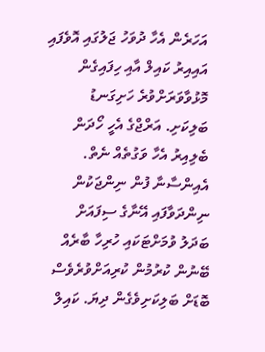އަހަރެން އެހާ ދުވަހު ޖަލުގައި އޮވެފައި އައިއިރު ކައިލް އާއި ހިފައިގެން މޮޅުވާވަރަށްވުރެ ހަށިގަނޑު ބަލިކަށި. އަރްޖްގެ އެހީ ހޯދަން ބެލިއިރު އެހާ ވަގުތެއް ނެތް. އެއިންސާނާ ފުން ނިންޖަކުން ނިންދަވާފައި އޭނާގެ ސިފައަށް ބަދަލު ވުމަށްޓަކައި ހުރިހާ ބާރެއް ބޭނުން ކުރުމުން ކުރިއަށްވުރެވެސް ބޮޑަށް ބަލިކަށިވެގެން ދިޔަ. ކައިލް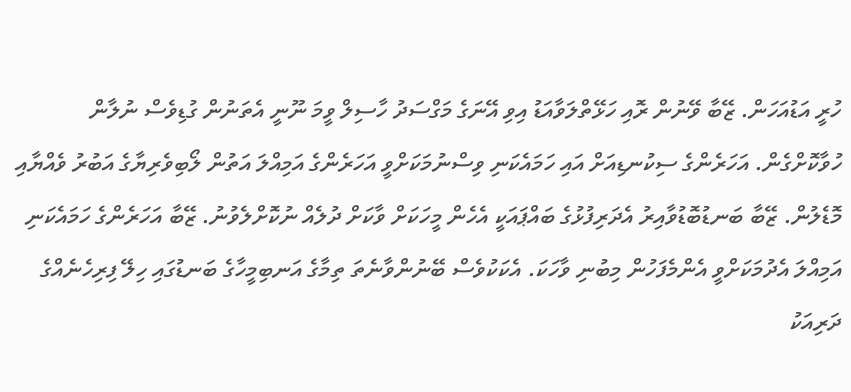ހުރީ އަޑުއަހަން. ޒޭބާ ވޭނުން ރޮއި ހަޅޭތްލަވާއަޑު އިވި އޭނަގެ މަގްސަދު ހާސިލް ވީމަ ނޫނީ އެތަނުން ގުޑިވެސް ނުލާން ހުވާކޮށްގެން. އަހަރެންގެ ސިކުނޑިއަށް އައި ހަމައެކަނި ވިސްނުމަކަށްވީ އަހަރެންގެ އަމިއްލަ އަތުން ލޯބިވެރިޔާގެ އަބުރު ވެއްޔާއި މޮޑެލުން. ޒޭބާ ބަނޑުބޮޑުވާއިރު އެދަރިފުޅުގެ ބައްޕައަކީ އެހެން މީހަކަށް ވާކަށް ދުލެއް ނުކޮށްލެވުނު. ޒޭބާ އަހަރެންގެ ހަމައެކަނި އަމިއްލަ އެދުމަކަށްވީ އެންމެފަހުން މިބުނި ވާހަކަ. އެކަކުވެސް ބޭނުންވާނެތަ ތިމާގެ އަނބިމީހާގެ ބަނޑުގައި ހިލޭ ފިރިހެނެއްގެ ދަރިއަކު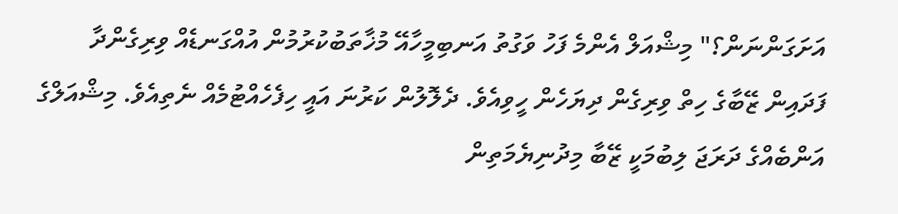އަށަގަންނަން؟" މިޝްއަލް އެންމެ ފަހު ވަގުތު އަނބިމީހާއޭ މުޚާތަބުކުރުމުން އުއްގަނޑެއް ވިރިގެންދާ ފަދައިން ޒޭބާގެ ހިތް ވިރިގެން ދިޔަހެން ހީވިއެވެ. ދެލޮލުން ކަރުނަ އައީ ހިފެހެއްޓުމެއް ނެތިއެވެ. މިޝްއަލްގެ އަންބެއްގެ ދަރަޖަ ލިބުމަކީ ޒޭބާ މިދުނިޔެމަތިން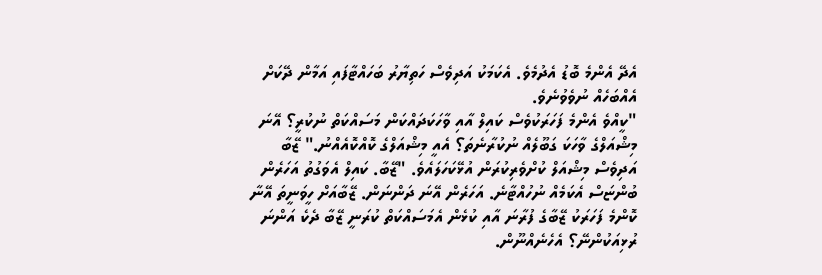އެދޭ އެންމެ ބޮޑު އެދުމެވެ. އެކަމަކު އަދިވެސް ހަތިޔާރު ބަހައްޓާފައި އަމާން ދޭކަށް އެއްބަހެއް ނުވެވުނެވެ.
"ކީއްވެ އެންމެ ފަހަރަކުވެސް ކައިލް އާއި ވާހަކަދައްކަން މަސައްކަތް ނުކުރީ؟ އޭނަ މިޝްއަލްގެ ވާހަކަ ގަބޫލެއް ނުކުރާނެތަ؟ އެއީ މިޝްއަލްގެ ކޮއްކޮއެއްނު." ޒޭބާ އަދިވެސް މިޝްއަލް ކުށްވެރިކުރަން އުޅޭކަހަލައެވެ. "ޒޭބާ. ކައިލް އެވަގުތު އަހަރެން ބުންޏަސް އެކަމެއް ނުހުއްޓާނެ. އަހަރެން އޭނަ ދަންނަން. ޒޭބާއަށް ހީވަނީތަ އޭނާ ކޮންމެ ފަހަރަކު ޒޭބާގެ ފުރާނަ އާއި ކުޅެން އެމަސައްކަތް ކުރަނީ ޒޭބާ ދެކެ އަންނަ ރުޅިއަކުންނޭ؟ އެހެނެއްނޫން.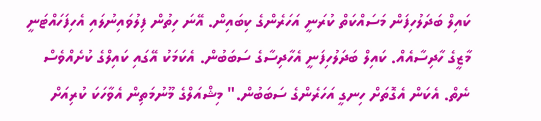ކައިލް ބަދަލުހިފަން މަސައްކަތް ކުރަނީ އަހަރެންގެ ކިބައިން. އޭނަ ހިތުން ފިލުވައިނުލައި އެހިފަހައްޓަނީ މާޒީގެ ހާދިސާއެއް. ކައިލް ބަދަލުހިފަނީ އެހާދިސާގެ ސަބަބުން. އެކަމަކު އޭގައި ކައިލްގެ ކުށެއްވެސް ނެތް. އެކަން އެގޮތަށް ހިނގީ އަހަރެންގެ ސަބަބުން." މިޝްއަލްގެ މޫނުމަތިން އެވާހަކަ ކުރިއަށް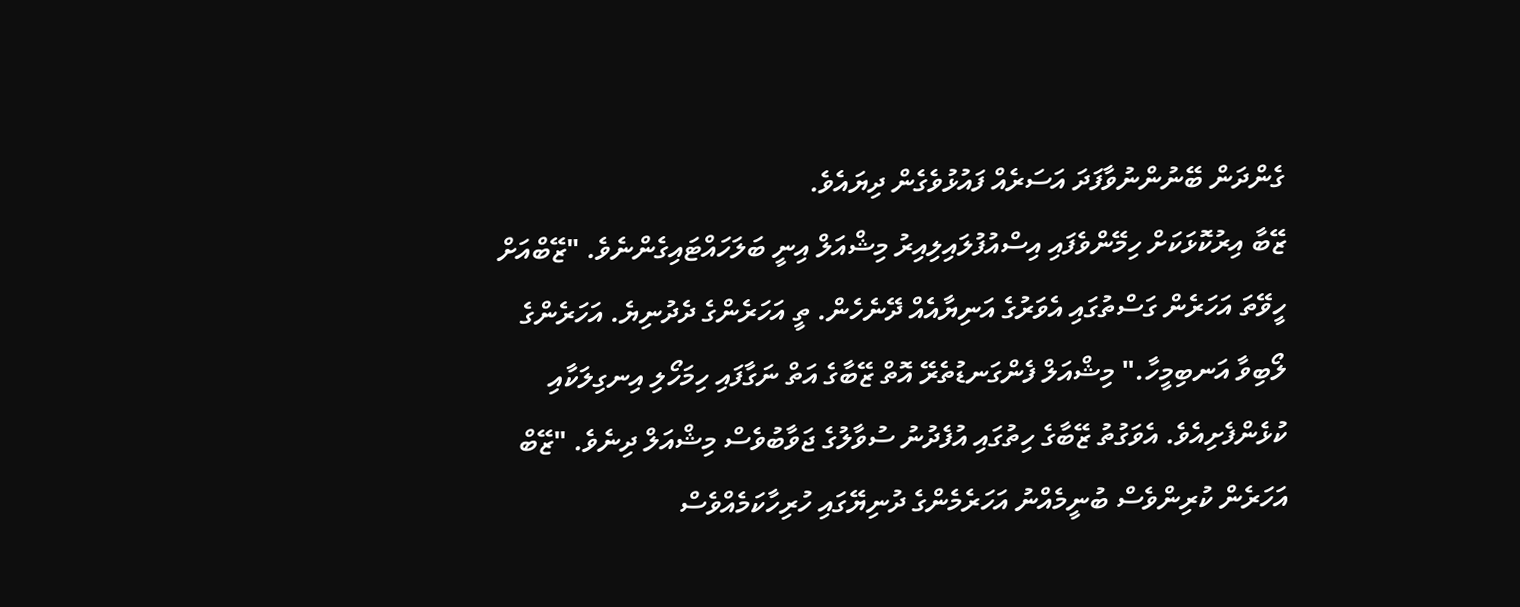ގެންދަން ބޭނުންނުވާފަދަ އަސަރެއް ފައުޅުވެގެން ދިޔައެވެ.
ޒޭބާ އިރުކޮޅަކަށް ހިމޭންވެފައި އިސްއުފުލައިލިއިރު މިޝްއަލް އިނީ ބަލަހައްޓައިގެންނެވެ. "ޒޭބްއަށް ހީވޭތަ އަހަރެން ގަސްތުގައި އެވަރުގެ އަނިޔާއެއް ދޭނެހެން. ތީ އަހަރެންގެ ދެދުނިޔެ. އަހަރެންގެ ލޯބިވާ އަނބިމީހާ." މިޝްއަލް ފެންގަނޑުތެރޭ އޮތް ޒޭބާގެ އަތް ނަގާފައި ހިމަހޯލި އިނގިލަކާއި ކުޅެންފެށިއެވެ. އެވަގުތު ޒޭބާގެ ހިތުގައި އުފެދުނު ސުވާލުގެ ޖަވާބުވެސް މިޝްއަލް ދިނެވެ. "ޒޭބް އަހަރެން ކުރިންވެސް ބުނީމެއްނު އަހަރެމެންގެ ދުނިޔޭގައި ހުރިހާކަމެއްވެސް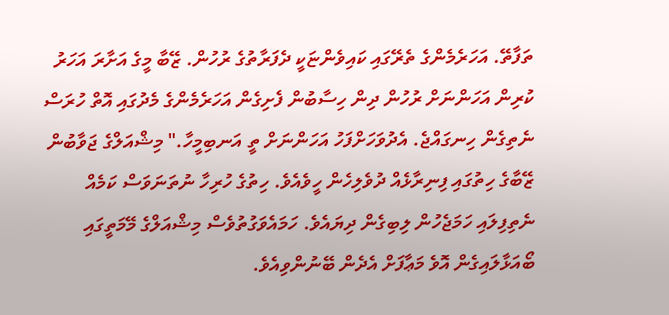ތަފާތޭ. އަހަރެމެންގެ ތެރޭގައި ކައިވެންޏަކީ ދެފަރާތުގެ ރުހުން. ޒޭބާ މީގެ އަށާރަ އަހަރު ކުރިން އަހަންނަށް ރުހުން ދިން ހިސާބުން ފެށިގެން އަހަރެމެންގެ މެދުގައި އޮތް ހުރަސް ނެތިގެން ހިނގައްޖެ. އެދުވަހަށްފަހު އަހަންނަށް ތީ އަނބިމީހާ." މިޝްއަލްގެ ޖަވާބުން ޒޭބާގެ ހިތުގައި ފިނިރާޅެއް ދުވެލިހެން ހީވެއެވެ. ހިތުގެ ހުރިހާ ނުތަނަވަސް ކަމެއް ނެތިފިލައި ހަމަޖެހުން ލިބިގެން ދިޔައެވެ. ހަމައެވަގުތުވެސް މިޝްއަލްގެ މޭމަތީގައި ބޯއަޅާލައިގެން އޮވެ މަޢާފަށް އެދެން ބޭނުންވިއެވެ.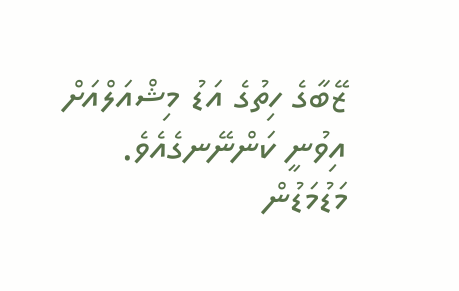ޒޭބާގެ ހިތުގެ އަޑު މިޝްއަލްއަށް އިވުނީ ކަންނޭނގެއެވެ. މަޑުމަޑުން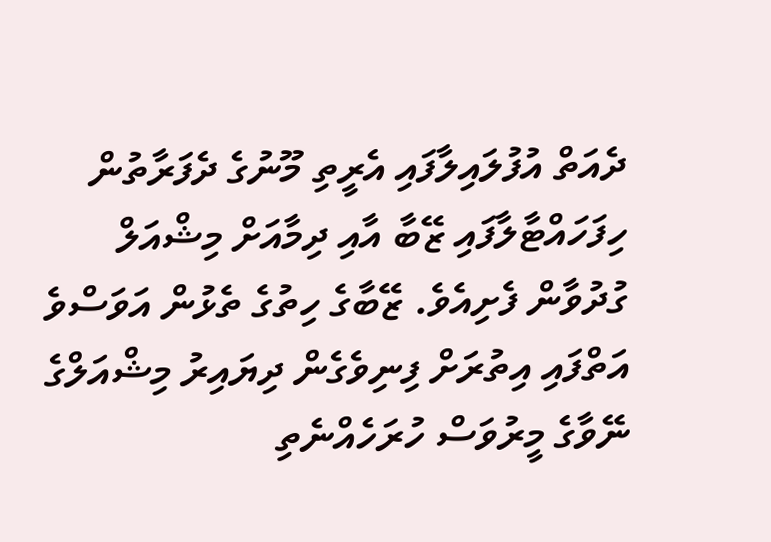ދެއަތް އުފުލައިލާފައި އެރީތި މޫނުގެ ދެފަރާތުން ހިފަހައްޓާލާފައި ޒޭބާ އާއި ދިމާއަށް މިޝްއަލް ގުދުވާން ފެށިއެވެ. ޒޭބާގެ ހިތުގެ ތެޅުން އަވަސްވެ އަތްފައި އިތުރަށް ފިނިވެގެން ދިޔައިރު މިޝްއަލްގެ ނޭވާގެ މީރުވަސް ހުރަހެއްނެތި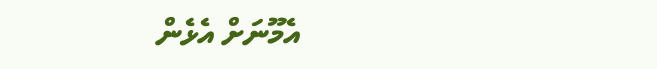އެމޫނަށް އެޅެން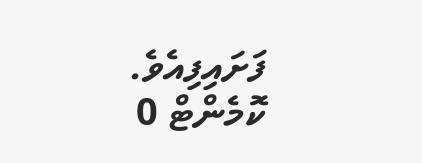ފަށައިފިއެވެ.
ކޮމެންޓް 0